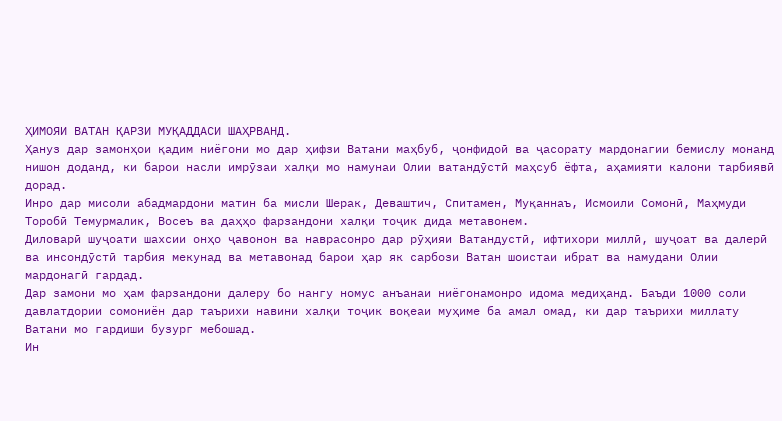ҲИМОЯИ ВАТАН ҚАРЗИ МУҚАДДАСИ ШАҲРВАНД.
Ҳануз дар замонҳои қадим ниёгони мо дар ҳифзи Ватани маҳбуб, ҷонфидоӣ ва ҷасорату мардонагии бемислу монанд нишон доданд, ки барои насли имрӯзаи халқи мо намунаи Олии ватандӯстӣ маҳсуб ёфта, аҳамияти калони тарбиявӣ дорад.
Инро дар мисоли абадмардони матин ба мисли Шерак, Деваштич, Спитамен, Муқаннаъ, Исмоили Сомонӣ, Маҳмуди Торобӣ Темурмалик, Восеъ ва даҳҳо фарзандони халқи тоҷик дида метавонем.
Диловарӣ шуҷоати шахсии онҳо ҷавонон ва наврасонро дар рӯҳияи Ватандустӣ, ифтихори миллӣ, шуҷоат ва далерӣ ва инсондӯстӣ тарбия мекунад ва метавонад барои ҳар як сарбози Ватан шоистаи ибрат ва намудани Олии мардонагӣ гардад.
Дар замони мо ҳам фарзандони далеру бо нангу номус анъанаи ниёгонамонро идома медиҳанд. Баъди 1000 соли давлатдории сомониён дар таърихи навини халқи тоҷик воқеаи муҳиме ба амал омад, ки дар таърихи миллату Ватани мо гардиши бузург мебошад.
Ин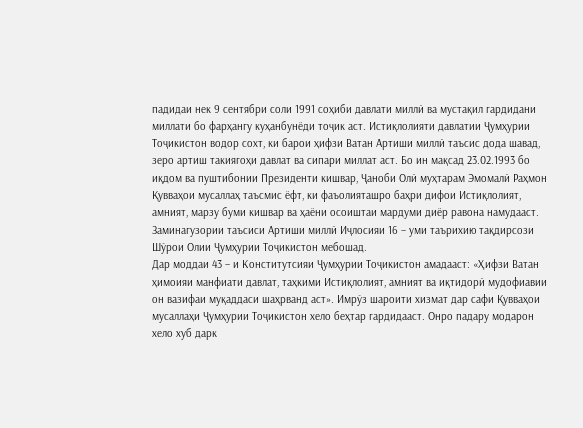падидаи нек 9 сентябри соли 1991 соҳиби давлати миллӣ ва мустақил гардидани миллати бо фарҳангу куҳанбунёди тоҷик аст. Истиқлолияти давлатии Ҷумҳурии Тоҷикистон водор сохт, ки барои ҳифзи Ватан Артиши миллӣ таъсис дода шавад, зеро артиш такиягоҳи давлат ва сипари миллат аст. Бо ин мақсад 23.02.1993 бо иқдом ва пуштибонии Президенти кишвар, Ҷаноби Олӣ муҳтарам Эмомалӣ Раҳмон Қувваҳои мусаллаҳ таъсмис ёфт, ки фаъолияташро баҳри дифои Истиқлолият, амният, марзу буми кишвар ва ҳаёни осоиштаи мардуми диёр равона намудааст.
Заминагузории таъсиси Артиши миллӣ Иҷлосияи 16 – уми таърихию тақдирсози Шӯрои Олии Ҷумҳурии Тоҷикистон мебошад.
Дар моддаи 43 – и Конститутсияи Ҷумҳурии Тоҷикистон амадааст: «Ҳифзи Ватан ҳимоияи манфиати давлат, таҳкими Истиқлолият, амният ва иқтидорӣ мудофиавии он вазифаи муқаддаси шаҳрванд аст». Имрӯз шароити хизмат дар сафи Қувваҳои мусаллаҳи Ҷумҳурии Тоҷикистон хело беҳтар гардидааст. Онро падару модарон хело хуб дарк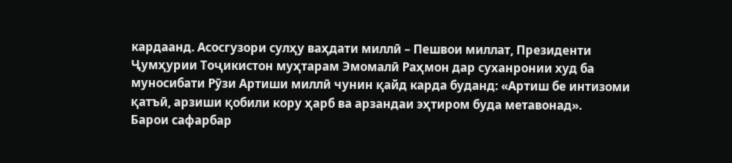кардаанд. Асосгузори сулҳу ваҳдати миллӣ – Пешвои миллат, Президенти Ҷумҳурии Тоҷикистон муҳтарам Эмомалӣ Раҳмон дар суханронии худ ба муносибати Рӯзи Артиши миллӣ чунин қайд карда буданд: «Артиш бе интизоми қатъӣ, арзиши қобили кору ҳарб ва арзандаи эҳтиром буда метавонад».
Барои сафарбар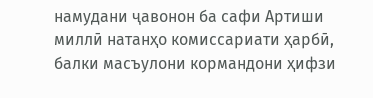намудани ҷавонон ба сафи Артиши миллӣ натанҳо комиссариати ҳарбӣ, балки масъулони кормандони ҳифзи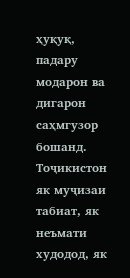ҳуқуқ, падару модарон ва дигарон саҳмгузор бошанд.
Тоҷикистон як муҷизаи табиат, як неъмати худодод, як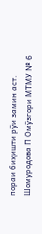пораи биҳишти рӯи замин аст.
Шомуродова П Омӯзгори МТМУ № 6